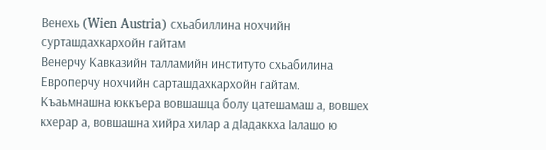Венехь (Wien Austria) схьабиллина нохчийн сурташдахкархойн гайтам
Венерчу Кавказийн талламийн институто схьабилина Европерчу нохчийн сарташдахкархойн гайтам. Къаьмнашна юккъера вовшашца болу цатешамаш а, вовшех кхерар а, вовшашна хийра хилар а дIадаккха Iалашо ю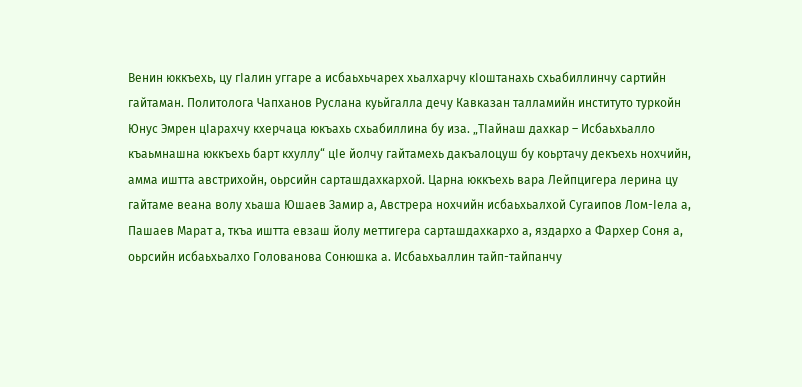Венин юккъехь, цу гIалин уггаре а исбаьхьчарех хьалхарчу кIоштанахь схьабиллинчу сартийн гайтаман. Политолога Чапханов Руслана куьйгалла дечу Кавказан талламийн институто туркойн Юнус Эмрен цIарахчу кхерчаца юкъахь схьабиллина бу иза. „ТIайнаш дахкар – Исбаьхьалло къаьмнашна юккъехь барт кхуллу“ цIе йолчу гайтамехь дакъалоцуш бу коьртачу декъехь нохчийн, амма иштта австрихойн, оьрсийн сарташдахкархой. Царна юккъехь вара Лейпцигера лерина цу гайтаме веана волу хьаша Юшаев Замир а, Австрера нохчийн исбаьхьалхой Сугаипов Лом-Iела а, Пашаев Марат а, ткъа иштта евзаш йолу меттигера сарташдахкархо а, яздархо а Фархер Соня а, оьрсийн исбаьхьалхо Голованова Сонюшка а. Исбаьхьаллин тайп-тайпанчу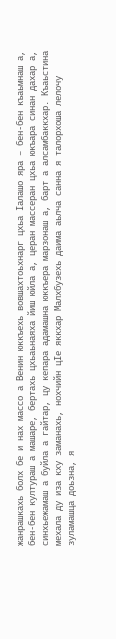жанрашкахь болх бе и нах массо а Венин юккъехь вовшахтоьхнарг цхьа Iалашо яра – бен-бен къаьмнаш а, бен-бен култураш а машаре, бертахь цхьаьнаяха йиш юйла а, церан массеран цхьа юкъара синан дахар а, синхьежамаш а буйла а гайтар, цу кепара адамашна юккъера марзонаш а, барт а алсамбаккхар. Къаьстина мехала ду иза кху заманахь, нохчийн цIе яккхар Малхбузехь даима аьлча санна я талорхоша лелочу зуламашца доьзна, я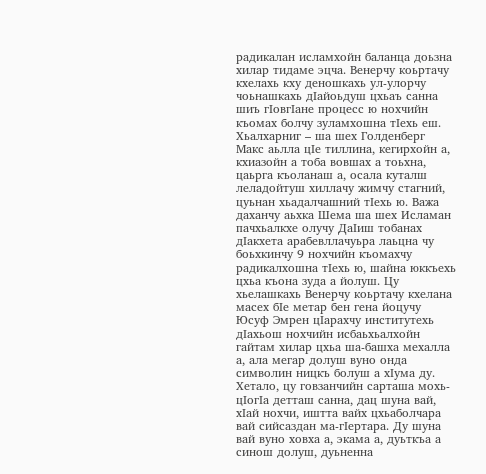радикалан исламхойн баланца доьзна хилар тидаме эцча. Венерчу коьртачу кхелахь кху деношкахь ул-улорчу чоьнашкахь дIайоьдуш цхьаъ санна шиъ гIовгIане процесс ю нохчийн къомах болчу зуламхошна тIехь еш. Хьалхарниг – ша шех Голденберг Макс аьлла цIе тиллина, кегирхойн а, кхиазойн а тоба вовшах а тоьхна, цаьрга къоланаш а, осала куталш леладойтуш хиллачу жимчу стагний, цуьнан хьадалчашний тIехь ю. Важа даханчу аьхка Шема ша шех Исламан пачхьалкхе олучу ДаIиш тобанах дIакхета арабевллачуьра лаьцна чу боьхкинчу 9 нохчийн къомахчу радикалхошна тIехь ю, шайна юккъехь цхьа къона зуда а йолуш. Цу хьелашкахь Венерчу коьртачу кхелана масех бIе метар бен гена йоцучу Юсуф Эмрен цIарахчу институтехь дIахьош нохчийн исбаьхьалхойн гайтам хилар цхьа ша-башха мехалла а, ала мегар долуш вуно онда символин ницкъ болуш а хIума ду. Хетало, цу говзанчийн сарташа мохь-цIогIа детташ санна, дац шуна вай, хIай нохчи, иштта вайх цхьаболчара вай сийсаздан ма-гIертара. Ду шуна вай вуно ховха а, экама а, дуьткъа а синош долуш, дуьненна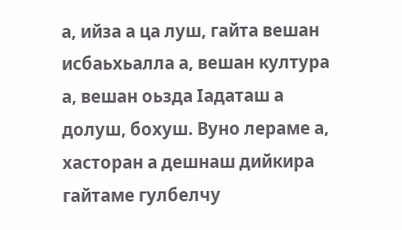а, ийза а ца луш, гайта вешан исбаьхьалла а, вешан култура а, вешан оьзда Iадаташ а долуш, бохуш. Вуно лераме а, хасторан а дешнаш дийкира гайтаме гулбелчу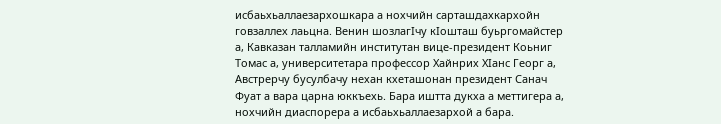исбаьхьаллаезархошкара а нохчийн сарташдахкархойн говзаллех лаьцна. Венин шозлагIчу кIошташ буьргомайстер а, Кавказан талламийн институтан вице-президент Коьниг Томас а, университетара профессор Хайнрих ХIанс Георг а, Австрерчу бусулбачу нехан кхеташонан президент Санач Фуат а вара царна юккъехь. Бара иштта дукха а меттигера а, нохчийн диаспорера а исбаьхьаллаезархой а бара.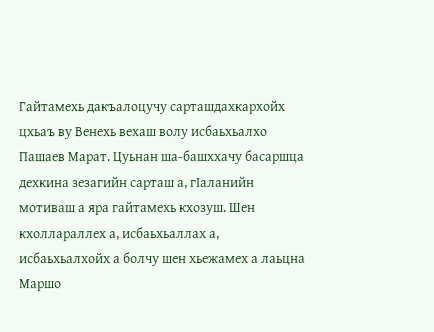Гайтамехь дакъалоцучу сарташдахкархойх цхьаъ ву Венехь вехаш волу исбаьхьалхо Пашаев Марат. Цуьнан ша-башххачу басаршца дехкина зезагийн сарташ а, гIаланийн мотиваш а яра гайтамехь кхозуш. Шен кхоллараллех а, исбаьхьаллах а, исбаьхьалхойх а болчу шен хьежамех а лаьцна Маршо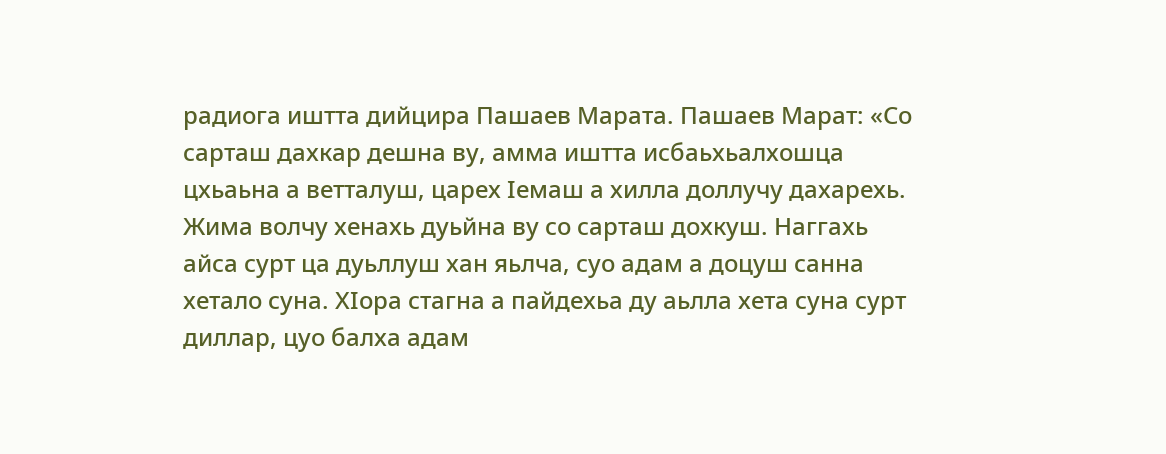радиога иштта дийцира Пашаев Марата. Пашаев Марат: «Со сарташ дахкар дешна ву, амма иштта исбаьхьалхошца цхьаьна а ветталуш, царех Iемаш а хилла доллучу дахарехь. Жима волчу хенахь дуьйна ву со сарташ дохкуш. Наггахь айса сурт ца дуьллуш хан яьлча, суо адам а доцуш санна хетало суна. ХIора стагна а пайдехьа ду аьлла хета суна сурт диллар, цуо балха адам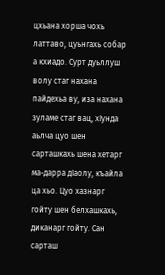цхьана хорша чохь латтаво, цуьнгахь собар а кхиадо. Сурт дуьллуш волу стаг нахана пайдехьа ву, иза нахана зуламе стаг вац, хIунда аьлча цуо шен сарташкахь шена хетарг ма-дарра дIаолу, къайла ца хьо. Цуо хазнарг гойту шен белхашкахь, диканарг гойту. Сан сарташ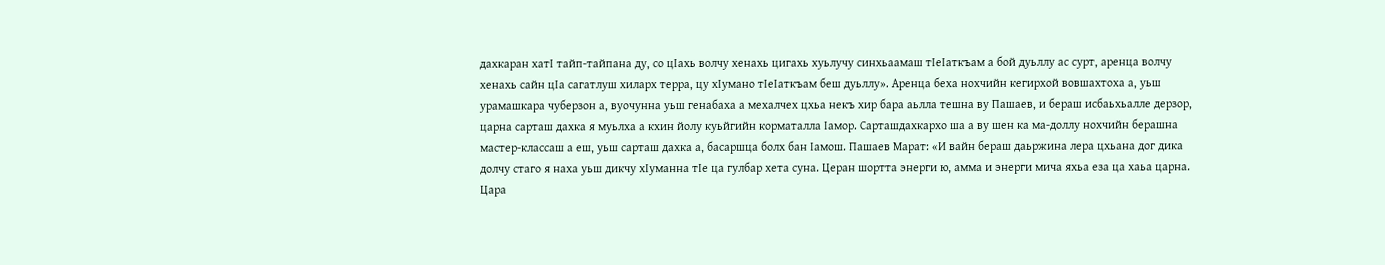дахкаран хатI тайп-тайпана ду, со цIахь волчу хенахь цигахь хуьлучу синхьаамаш тIеIаткъам а бой дуьллу ас сурт, аренца волчу хенахь сайн цIа сагатлуш хиларх терра, цу хIумано тIеIаткъам беш дуьллу». Аренца беха нохчийн кегирхой вовшахтоха а, уьш урамашкара чуберзон а, вуочунна уьш генабаха а мехалчех цхьа некъ хир бара аьлла тешна ву Пашаев, и бераш исбаьхьалле дерзор, царна сарташ дахка я муьлха а кхин йолу куьйгийн корматалла Iамор. Сарташдахкархо ша а ву шен ка ма-доллу нохчийн берашна мастер-классаш а еш, уьш сарташ дахка а, басаршца болх бан Iамош. Пашаев Марат: «И вайн бераш даьржина лера цхьана дог дика долчу стаго я наха уьш дикчу хIуманна тIе ца гулбар хета суна. Церан шортта энерги ю, амма и энерги мича яхьа еза ца хаьа царна. Цара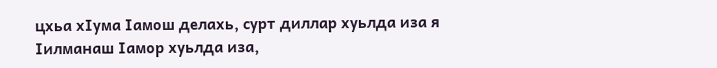цхьа хIума Iамош делахь, сурт диллар хуьлда иза я Iилманаш Iамор хуьлда иза,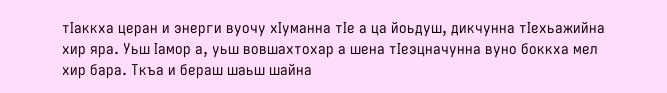тIаккха церан и энерги вуочу хIуманна тIе а ца йоьдуш, дикчунна тIехьажийна хир яра. Уьш Iамор а, уьш вовшахтохар а шена тIеэцначунна вуно боккха мел хир бара. Ткъа и бераш шаьш шайна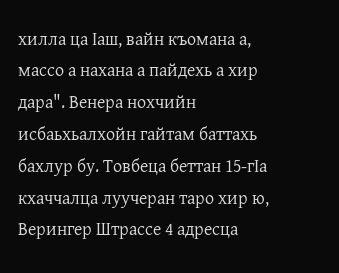хилла ца Iаш, вайн къомана а, массо а нахана а пайдехь а хир дара". Венера нохчийн исбаьхьалхойн гайтам баттахь бахлур бу. Товбеца беттан 15-гIа кхаччалца луучеран таро хир ю, Верингер Штрассе 4 адресца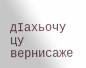дIахьочу цу вернисаже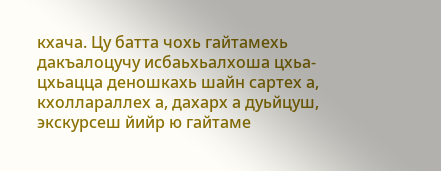кхача. Цу батта чохь гайтамехь дакъалоцучу исбаьхьалхоша цхьа-цхьацца деношкахь шайн сартех а, кхоллараллех а, дахарх а дуьйцуш, экскурсеш йийр ю гайтаме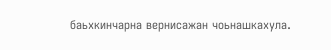баьхкинчарна вернисажан чоьнашкахула.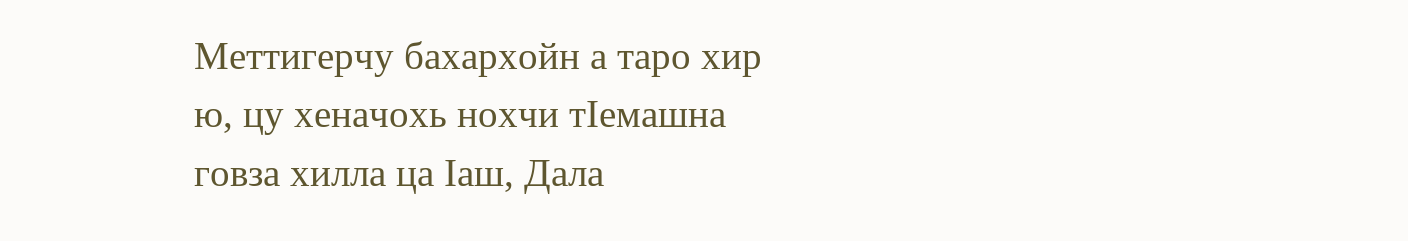Меттигерчу бахархойн а таро хир ю, цу хеначохь нохчи тIемашна говза хилла ца Iаш, Дала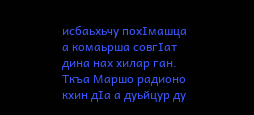исбаьхьчу похIмашца а комаьрша совгIат дина нах хилар ган. Ткъа Маршо радионо кхин дIа а дуьйцур ду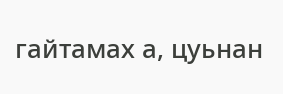гайтамах а, цуьнан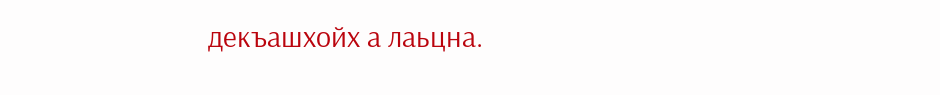декъашхойх а лаьцна.